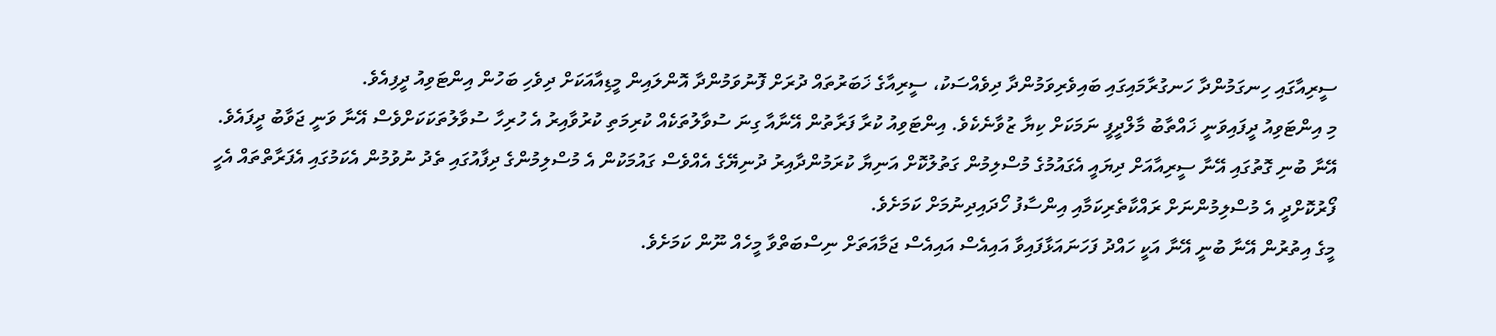ސީރިއާގައި ހިނގަމުންދާ ހަނގުރާމައިގައި ބައިވެރިވަމުންދާ ދިވެއްސަކު، ސީރިއާގެ ޚަބަރުތައް ދުރަށް ފޮނުވަމުންދާ އޮންލައިން މީޑިއާއަކަށް ދިވެހި ބަހުން އިންޓަވިއު ދީފިއެވެ.
މި އިންޓަވިއު ދީފައިވަނީ ޚައްތާބު މާލްދީފީ ނަމަކަށް ކިޔާ ޒުވާނެކެވެ. އިންޓަވިއު ކުރާ ފަރާތުން އޭނާއާ ގިނަ ސުވާލުތަކެއް ކުރިމަތި ކުރުވާއިރު އެ ހުރިހާ ސުވާލުތަކަކަށްވެސް އޭނާ ވަނީ ޖަވާބު ދީފައެވެ.
އޭނާ ބުނި ގޮތުގައި އޭނާ ސީރިއާއަށް ދިޔައީ އެގައުމުގެ މުސްލިމުން ގަތުލުކޮށް އަނިޔާ ކުރަމުންދާއިރު ދުނިޔޭގެ އެއްވެސް ގައުމަކުން އެ މުސްލިމުންގެ ދިފާއުގައި ތެދު ނުވުމުން އެކަމުގައި އެފަރާތްތައް އެހީ ފޯރުކޮށްދީ އެ މުސްލިމުންނަށް ރައްކާތެރިކަމާއި އިންސާފު ހޯދައިދިނުމަށް ކަމަށެވެ.
މީގެ އިތުރުން އޭނާ ބުނީ އޭނާ އަކީ ހައްދު ފަހަނައަޅާފައިވާ އައިއެސް އައިއެސް ޖަމާއަތަށް ނިސްބަތްވާ މީހެއް ނޫން ކަމަށެވެ.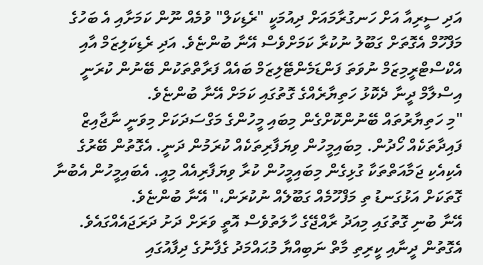އަދި ސީރިއާ އަށް ހަނގުރާމައަށް ދިއުމަކީ "ރެޑިކަލް" ވުމެއް ނޫން ކަމަށާއި އެ ބަހުގެ މަފްހޫމް އެގޮތަށް ގަބޫލު ނުކުރާ ކަމަށްވެސް އޭނާ ބުންޏެވެ. އަދި ރެޑިކަލިޒަމް އާއި އެކްސްޓްރީމިޒަމް ނުވަތަ ފަންޑަމެންޓޭލިޒަމް ބައެއް ފަރާތްތަކުން ބޭނުން ކުރަނީ އިސްލާމް ދީނާ ދެކޮޅު ހަތިޔާރެއްގެ ގޮތުގައި ކަމަށް އޭނާ ބުންޏެވެ.
"މި ހަތިޔާރުތައް ބޭނުންކޮށްގެން މިބައި މީހުންގެ މަގްސަދަކަށް މިވަނީ ނާޖާއިޒް ފައިދާތަކެއް ހޯދުން. މިބައިމީހުން ވިޔަފާރިތަކެއް ކުރަމުން ދަނީ. އެގޮތުން ބޭރުގެ އެކިއެކި ޖަމާއަތްތަކާ ގުޅިގެން މިބައިމީހުން ކުރާ ވިޔަފާރިއެއް މިއީ. އެބައިމީހުން އެބުނާ ގޮތަކަށް އަޅުގަނޑު ތި މަފްހޫމެއް ގަބޫލެއް ނުކުރަން،" އޭނާ ބުންޏެވެ.
އޭނާ ބުނި ގޮތުގައި މިއަދު ރާއްޖޭގެ ހާލަތުވެސް އޮތީ ވަރަށް ދަށު ދަރަޖައެއްގައެވެ. އެގޮތުން ދީނާއި ކީރިތި މާތް ނަބިއްޔާ މުޙައްމަދު ގެފާނުގެ ދިފާއުގައި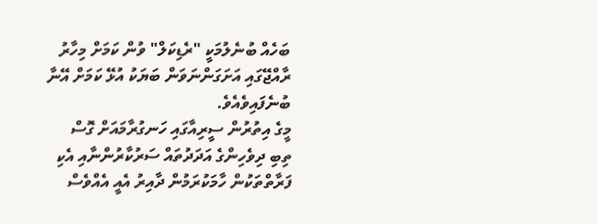ބަހެއް ބުނެލުމަކީ "ރެޑިކަލް" ވުން ކަމަށް މިހާރު ރާއްޖޭގައި އަށަގަންނަވަން ބަޔަކު އުޅޭ ކަމަށް އޭނާ ބުނެފައިވެއެވެ.
މީގެ އިތުރުން ސީރިއާގައި ހަނގުރާމައަށް ގޮސް ތިބި ދިވެހިންގެ އަދަދުތައް ސަރުކާރުންނާއި އެކި ފަރާތްތަކުން ހާމަކުރަމުން ދާއިރު އެއީ އެއްވެސް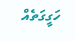ހަގީގަތެއް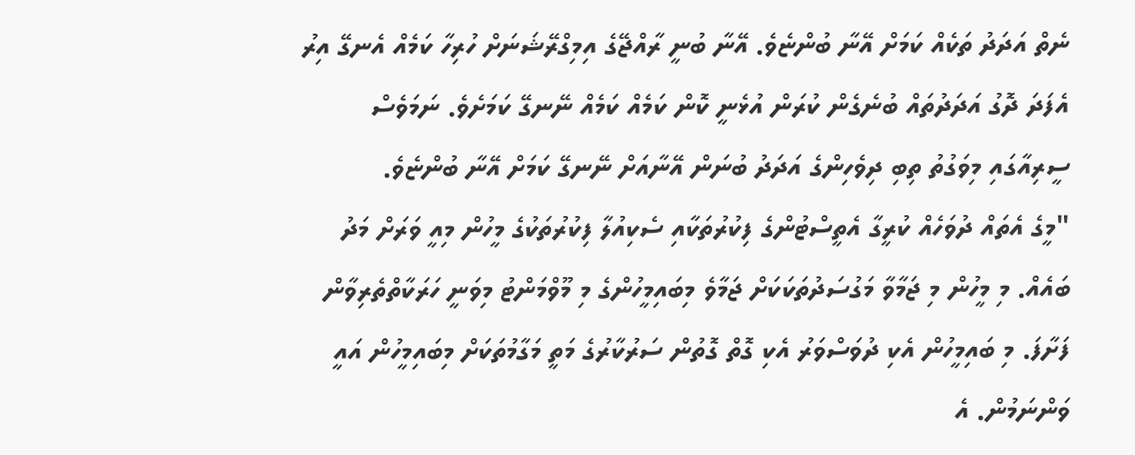ނެތް އަދަދު ތަކެއް ކަމަށް އޭނާ ބުންޏެވެ. އޭނާ ބުނީ ރާއްޖޭގެ އިމިގްރޭޝަނަށް ހުރިހާ ކަމެއް އެނގޭ އިރު އެފަދަ ދޮގު އަދަދުތައް ބުނެގެން ކުރަން އުޅެނީ ކޮން ކަމެއް ކަމެއް ނޭނގޭ ކަމަށެވެ. ނަމަވެސް ސީރިއާގައި މިވަގުތު ތިބި ދިވެހިންގެ އަދަދު ބުނަން އޭނާއަށް ނޭނގޭ ކަމަށް އޭނާ ބުންޏެވެ.
"މީގެ އެތައް ދުވަހެއް ކުރީގާ އެތީސްޓުންގެ ފިކުރުތަކާއި ސެކިއުލާ ފިކުރުތަކުގެ މީހުން މިއީ ވަރަށް މަދު ބައެއް. މި މީހުން މި ޖަމާވާ މަގުސަދުތަކަކަށް ޖަމާވެ މިބައިމީހުންގެ މި މޫވްމަންޓު މިވަނީ ހަރަކާތްތެރިވާން ފަށާފަ. މި ބައިމީހުން އެކި ދުވަސްވަރު އެކި ގޮތް ގޮތުން ސަރުކާރުގެ މަތީ މަގާމުތަކަށް މިބައިމީހުން އައީ ވަންނަމުން. އެ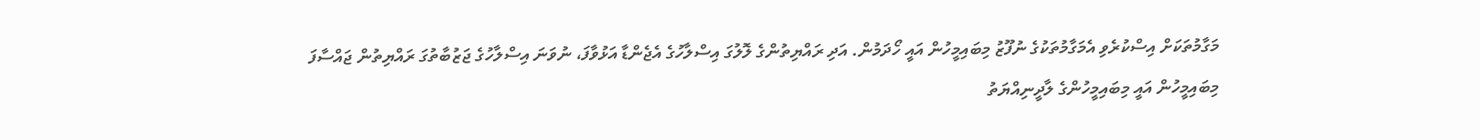މަގާމުތަކަށް އިސްކުރެވި އެމަގާމުތަކުގެ ނުފޫޒު މިބައިމީހުން އައީ ހޯދަމުން. އަދި ރައްޔިތުންގެ ލޮލުގަ އިސްލާހުގެ އެޖެންޑާ އަޅުވާފަ، ނުވަނަ އިސްލާހުގެ ޖަޒުބާތުގަ ރައްޔިތުން ޖައްސާފަ މިބައިމީހުން އައީ މިބައިމީހުންގެ ލާދީނިއްޔަތު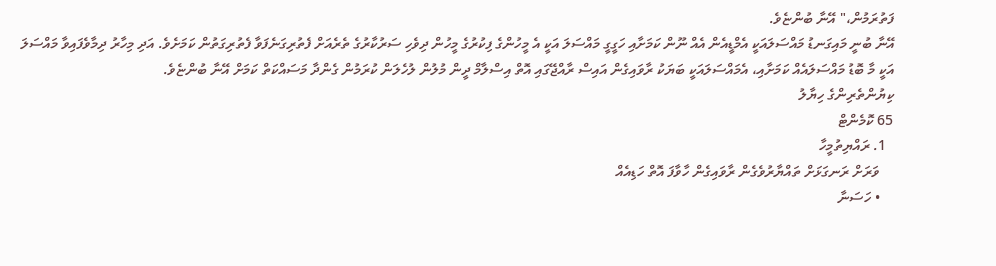ފަތުރަމުން،" އޭނާ ބުންޏެވެ.
އޭނާ ބުނީ މައިގަނޑު މައްސަލައަކީ އެމްޑީއެން އެއް ނޫން ކަމަށާއި ހަގީގީ މައްސަލަ އަކީ އެ މީހުންގެ ފިކުރުގެ މީހުން ދިވެހި ސަރުކާރުގެ ތެރެއަށް ފެތުރިގަނެފަވާ ފެތުރިގަތުން ކަމަށެވެ. އަދި މިހާރު ދިމާވެފައިވާ މައްސަލަ އަކީ މާ ބޮޑު މައްސަލައެއް ކަމަށާއި، އެމައްސަލައަކީ ބަޔަކު ރާވައިގެން އައިސް ރާއްޖޭގައި އޮތް އިސްލާމް ދީން މުލުން ލުހެލަން ކުރަމުން ގެންދާ މަސައްކަތް ކަމަށް އޭނާ ބުންޏެވެ.
ކިޔުންތެރިންގެ ހިޔާލު
65 ކޮމެންޓް
  1. ރައްޔިތުމީހާ
    ވަރަށް ރަނގަޅަށް ތައްޔާރުވެގެން ރާވައިގެން ހާވާފަ އޮތް ހަޑިއެއް
    • ހަސަނާ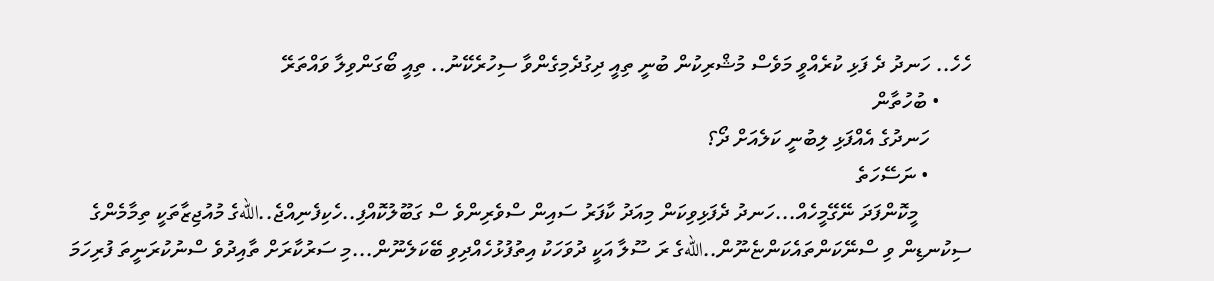ހެހެ.. ހަނދު ދެ ފަޅި ކުރެއްވީ މަވެސް މުޝްރިކުން ބުނީ ތިއީ ދިގުދެމިގެންވާ ސިހުރެކޭނު.. ތިއީ ބޯގަންވިލާ ވައްތަރޭ
      • ބުހުތާން
        ހަނދުގެ އެއްފަޅި ލިބުނީ ކަލެއަށް ދޯ؟
        • ނަސޭހަތެ
          މީކޮންފަދަ ނޭގޭމީހެއް...ހަނދު ދެފަޅިވިކަން މިއަދު ކާފަރު ސައިން ސްވެރިންވެ ސް ގަބޫލުކޮއްފި..ހެކިފެނިއްޖެ..اللهގެ މުއުޖިޒާތަކީ ތިމާމެންގެ ސިކުނޑިން ވި ސްނޭކަންތައެކަންޏެނޫން..اللهގެ ރަ ސޫލާ އަކީ ދުވަހަކު އިތުފުޅުހެއްދިވި ބޭކަލެނޫން...މި ސަރުކާރަށް ތާއިދުވެ ސްނުކުރަނީތަ ފުރިހަމަ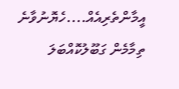އީމާންތެރިއެއް....ހެޔޮނުވާނެ ތިމާމެން ގަބޫލުކޮއްބަލަ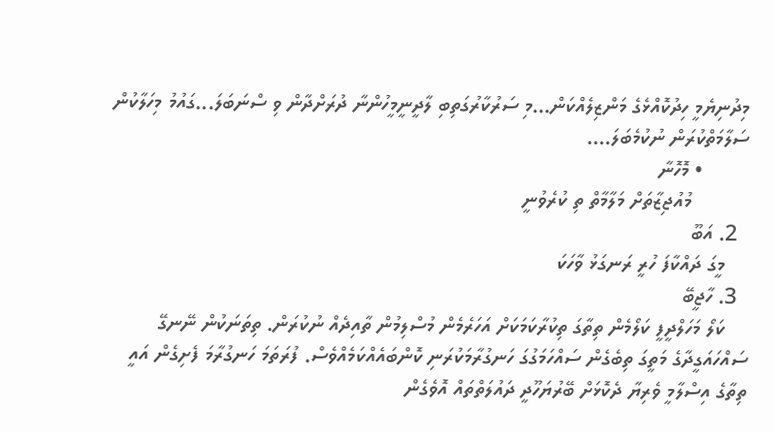މިދުނިޔެމީ ހިދުކޮއްޅެގެ މަންޒިލެއްކަން...މި ސަރުކާރުގަތިބި ލާދީނީމީހުންނާ ދުރަށްދާން ވި ސްނަބަލަ...ގައުމު މިހަލާކުން ސަލާމަތްކުރަން ނުކުމެބަލަ....
        • މޮހޮނާ
          މުއުޖިޒާތަށް މަލާމާތް ތި ކުރެވުނީ
  2. އަބޫ
    މީގަ ދައްކާފަ ހުރީ ރަނގަޅު ވާހަކަ
  3. ހާޖީބޭ
    ކަލޯ މަހަލްދީފީ ކަލޯމެން ތިތާގަ ތިކުރާކަމަކަށް އަހަރެމެން މުސްލިމުން ތާއިދެއް ނުކުރަން. ތިތަނަކުން ނޭނގޭ ސައްހައަގީދާގެ މަތީގަ ތިބެގެން ސައްހަމަގުގަ ހަނގުރާމަކުރަނި ކޮންބައެއްކަމެއްވެސް. ފުރަތަމަ ހަނގުރާމަ ފެށިގެން އައީ ތިތާގެ އިސްލާމީ ވެރިޔާ ދެކޮޅަށް ބޭރުޔަހޫދީ ދައުލަތްތައް އޮވެގެން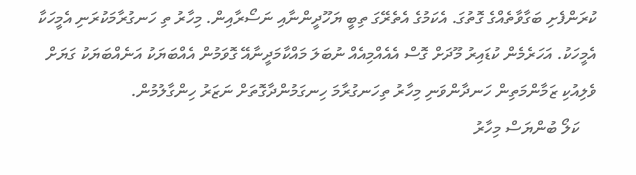ކުރަންފެށި ބަގާވާތެއްގެ ގޮތުގަ. އެކަމުގެ އެތެރޭގަ ތިބީ ޔަހޫދީންނާއި ނަސޯރާއިން. މިހާރު ތި ހަނގުރާމަކުރަނި އެމީހަކާ އެމީހަކު. އަހަރެމެން ކުޑައިރު މޫދަށް ގޮސް އެއެއްމިއެއް ނުބަލަ މައްކާމަދީނާއޭ ގޮވަމުން އެއްބަޔަކު އަނެއްބަޔަކު ގަޔަށް ވެލިއުކި ޒަމާންމަތިން ހަނދާންވަނި މިހާރު ތިހަނގުރާމަ ހިނގަމުންދާގޮތަށް ނަޒަރު ހިންގާލުމުން.
    ކަލޯ ބުންޔަސް މިހާރު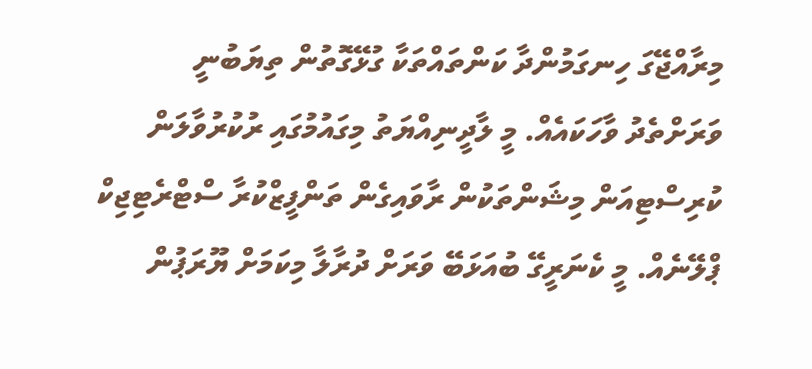މިރާއްޖޭގަ ހިނގަމުންދާ ކަންތައްތަކާ ގުޅޭގޮތުން ތިޔަބުނީ ވަރަށްތެދު ވާހަކައެއް. މީ ލާދީނިއްޔަތު މިގައުމުގައި ރުކުރުވާލަން ކުރިސްޓިއަން މިޝަންތަކުން ރާވައިގެން ތަންފީޒްކުރާ ސްޓްރެޓިޖިކް ޕްލޭނެއް. މީ ކެނަރީގޭ ބުއަޅަބޭ ވަރަށް ދުރާލާ މިކަމަށް ޔޫރަޕުން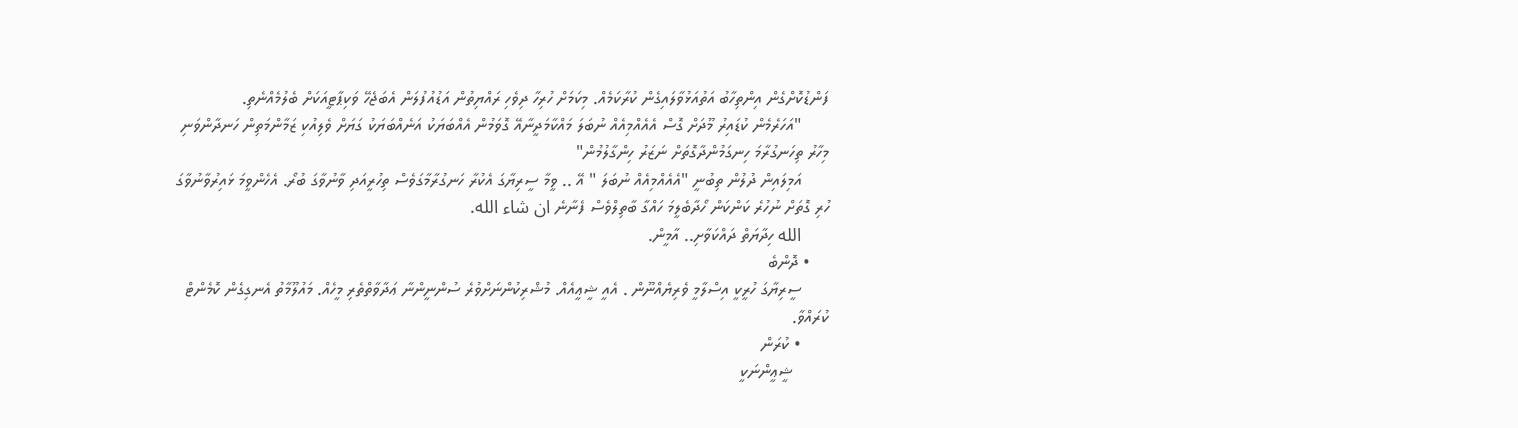ފަންޑުކޮށްގެން އިންތިހާބު އަތުއަޅުވާލައިގެން ކުރާކަމެއް. މިކަމަށް ހުރިހާ ދިވެހި ރައްޔިތުން އަޑުއުފުލަން އެބަޖެހޭ ވަކިޕާޓީއަކަށް ބެލުމެއްނެތި.
      "އަހަރެމެން ކުޑައިރު މޫދަށް ގޮސް އެއެއްމިއެއް ނުބަލަ މައްކާމަދީނާއޭ ގޮވަމުން އެއްބަޔަކު އަނެއްބަޔަކު ގަޔަށް ވެލިއުކި ޒަމާންމަތިން ހަނދާންވަނި މިހާރު ތިހަނގުރާމަ ހިނގަމުންދާގޮތަށް ނަޒަރު ހިންގާލުމުން"
      އަމިލައިން ދުލުން ތިބުނީ "އެއެއްމިއެއް ނުބަލަ " އޭ .. ވީމާ ސީރިޔާގަ އެކުރާ ހަނގުރާމާގަވެސް ތިހުރީއަދި ވާނުވާގަ ބުރޯ. އެހެންވީމަ ޅައިރުވާނުވާގަ ހުރި ގޮތަށް ނުހުރެ ކަންކަން ހޯދާބެލީމަ ހައްގާ ބާތިލްވެސް ފެނާނެ ان شاء الله.
      الله ހިދާޔަތް ދައްކަވާށި.. އާމީން.
    • ދޮންބެ
      ސީރިޔާގަ ހުރީކީ އިސްލާމީ ވެރިޔެއްނޫން . އެއީ ޝީޢީއެއް. މުޝްރިކުންނަށްވުރެ ސުންނީންނާ ޢަދާވާތްތެރި މީހެއް. މައުލޫމާތު އެނގިގެން ކޮމެންޓް ކުރައްވާ.
      • ކުރަން
        ޝީޢީންނަކީ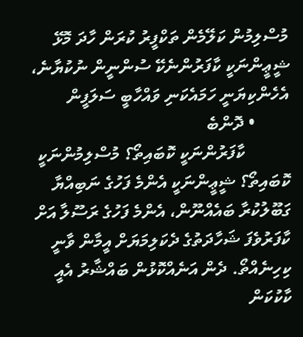މުސްލިމުން ކަލޭމެން ތަކްފީރު ކުރަން ހާދަ މޮޅޭ ޝީޢީންނަކީ ކާފަރުންނެކޭ ސުންނީން ނުކުޔާނެ، އެހެންކިޔަނީ ހަމައެކަނި ވައްހާބީ ސަލަފީން
        • ދޮންބެ
          ކާފަރުންނަކީ ކޮބައިތޯ؟ މުސްލިމުންނަކީ ކޮބައިތޯ؟ ޝީޢީންނަކީ އެންމެ ފަހުގެ ނަބިއްޔާ ގަބޫލުކުރާ ބައެއްނޫން، އެންމެ ފަހުގެ ރަސޫލާ އަށް ކާފަރުވެފަ ޝަހާދަތުގެ ދެކަލިމަޔަށް އީމާން ވާނީ ކިހިނެއްތޯ. ދެން އަނެއްކޮޅުން ބައްޝާރު އެއީ ކާކުކަން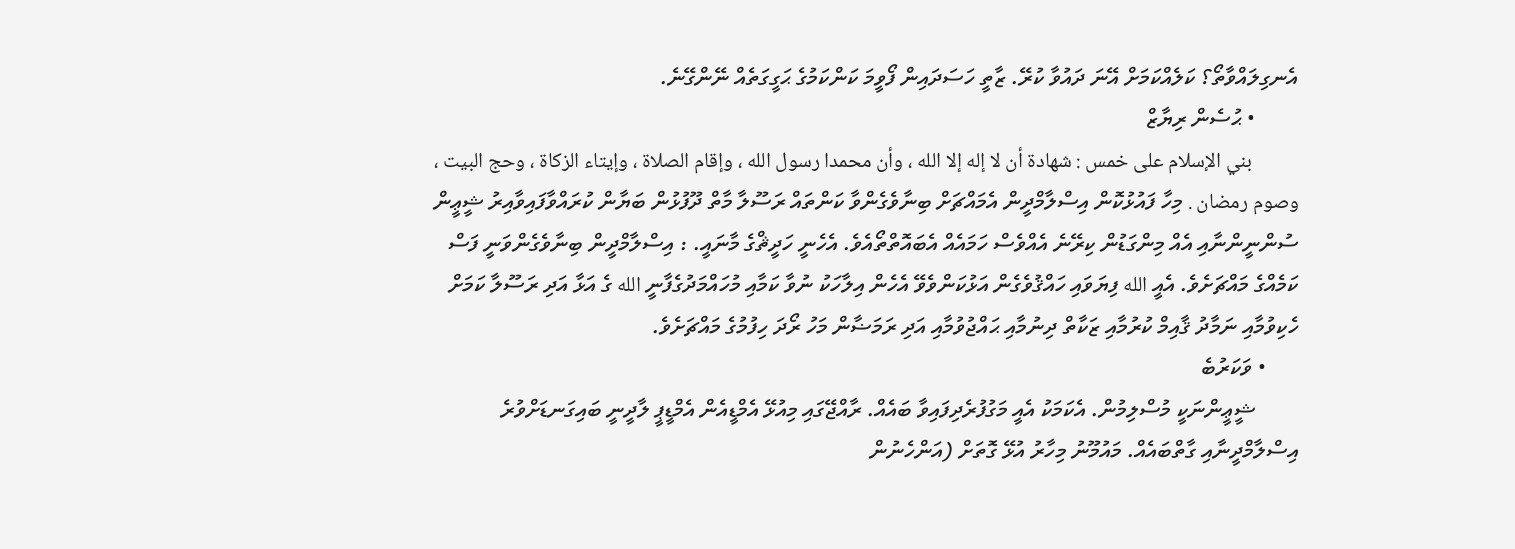އެނގިލައްވާތޯ؟ ކަލެއްކަމަށް އޭނަ ދައުވާ ކުރޭ. ޒާތީ ހަސަދައިން ފޯވީމަ ކަންކަމުގެ ޙަގީގަތެއް ނޭންގޭނެ.
        • ޙުސެން ރިޔާޒް
          بني الإسلام على خمس : شهادة أن لا إله إلا الله ، وأن محمدا رسول الله ، وإقام الصلاة ، وإيتاء الزكاة ، وحج البيت ، وصوم رمضان . މިހާ ފައުޅުކޮން އިސްލާމްދީން އެމައްޗަށް ބިނާވެގެންވާ ކަންތައް ރަސޫލާ މާތް ދޫފުޅުން ބަޔާން ކުރައްވާފައިވާއިރު ޝީޢީން ސުންނީންނާއި އެއް މިންގަޑުން ކިރޭނެ އެއްވެސް ހަމައެއް އެބައޮތްތޯއެވެ. އެހެނީ ހަދީޘްގެ މާނައީ. : އިސްލާމްދީން ބިނާވެގެންވަނީ ފަސް ކަމެއްގެ މައްޗަށެވެ. އެއީ الله ފިޔަވައި ހައްޤުވެގެން އަޅުކަންވެވޭ އެހެން އިލާހަކު ނުވާ ކަމާއި މުހައްމަދުގެފާނީ الله ގެ އަޅާ އަދި ރަސޫލާ ކަމަށް ހެކިވުމާއި ނަމާދު ޤާއިމް ކުރުމާއި ޒަކާތް ދިނުމާއި ޙައްޖުވުމާއި އަދި ރަމަޟާން މަހު ރޯދަ ހިފުމުގެ މައްޗަށެވެ.
      • ވަކަރުބެ
        ޝީޢީންނަކީ މުސްލިމުން. އެކަމަކު އެއީ މަގުފުރެދިފައިވާ ބައެއް. ރާއްޖޭގައި މިއުޅޭ އެމްޑީއެން އެމްޑީޕީ ލާދީނީ ބައިގަނޑަށްވުރެ އިސްލާމްދީނާއި ގާތްބައެއް. މައުމޫނު މިހާރު އުޅޭ ގޮތަށް (އަންހެނުން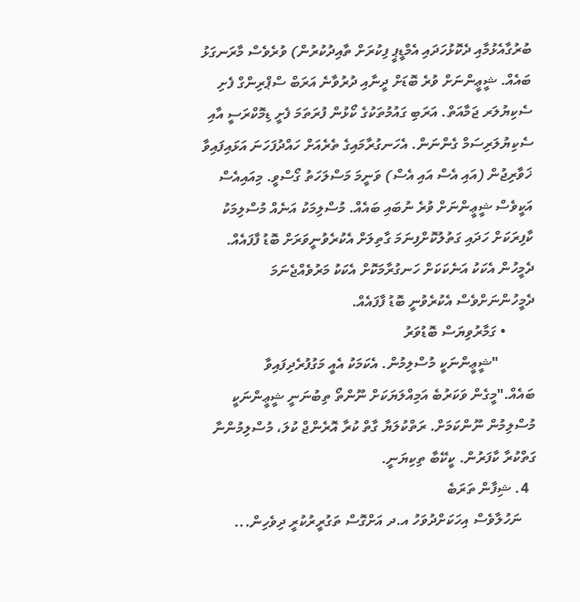ބުރުގާއެޅުމާއި ދެކޮޅުހަދައި އެމްޑީޕީ ފިކުރަށް ތާއިދުކުރުން) ވުރެވެސް މާރަނގަޅު ބައެއް. ޝީޢީންނަށް ވުރެ ބޮޑަށް ދީނާއި ދުރުވާނެ އަރަބް ސްޕްރިންގް ފެށި ސެކިޔުލަރ ޖަމާއަތް. އަރަބި ގައުމުތަކުގެ ކޯޅުން ފުރަތަމަ ފެށީ ޑިމޮކްރަސީ އާއި ސެކިޔުލަރިސަމް ގެންނަން. އެހަނގުރާމައިގެ ތެރެއަށް ހައްދުފަހަނަ އަޅައިފައިވާ ޚަވާރިޖުން (އައި އެސް އައި އެސް) ވަނީމަ މަސްލަހަތު ގޯސްވީ. މިއައިއެސް އަކީވެސް ޝީޢީންނަށް ވުރެ ނުބައި ބައެއް. މުސްލިމަކު އަނެއް މުސްލިމަކު ކާފިރަކަށް ހަދައި ގަތުލުކޮށްފިނަމަ ގާތިލަށް އެކުރެވުނީވަރަށް ބޮޑު ފާފައެއް. ދެމީހުން އެކަކު އަނެކަކަށް ހަނގުރާމަކޮށް އެކަކު މަރުވެއްޖެނަމަ ދެމީހުންނަށްވެސް އެކުރެވުނީ ބޮޑު ފާފައެއް.
        • ގަމާރުވިޔަސް ބޮޑުވަރު
          "ޝީޢީންނަކީ މުސްލިމުން. އެކަމަކު އެއީ މަގުފުރެދިފައިވާ ބައެއް."މީގެން ވަކަރުބެ އަމިއްލަޔަކަށް ނޫންތޯ ތިބުނަނީ ޝީޢީންނަކީ މުސްލިމުން ނޫންކަމަށް. ރަތްކުލަޔާ ގާތް ކުރާ އޮރެންޖް ކުލަ، މުސްލިމުންނާ ގަތްކުރާ ކާފަރުން. ކީކޭބާ ތިކިޔަނީ.
  4. ޝިފާން ތަރަބެ
    ނަހުލާވެސް އިހަކަށްދުވަހު އ.ދ އަށްގޮސް ތަގުރީރުކުރީ ދިވެހިން...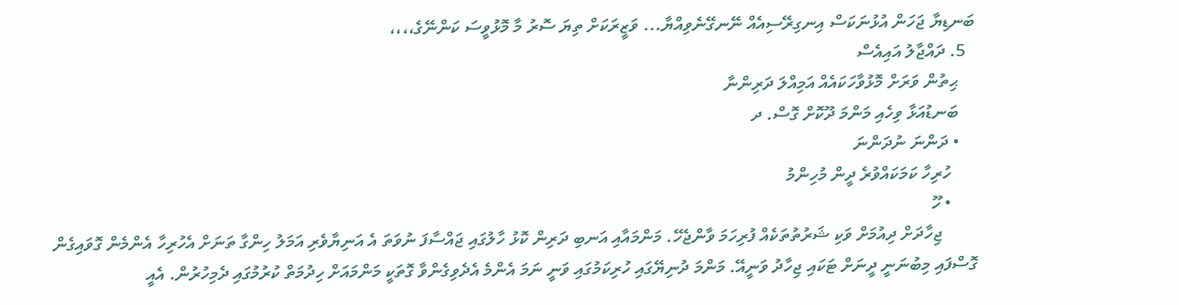ބަނޑިޔާ ޖަހަން އުޅުނަކަސް އިނގިރޭސިއެއް ނޭނގޭނެވިއްޔާ... ވަޒީރަކަށް ތިޔަ ސޮރު މާ މޮޅުވީސަ ކަންނޭގެ،،،،
  5. ދައްޖާލު އައިއެސް
    ޙިތުން ވަރަށް މޮޅުވާހަކައެއް އަމިއްލަ ދަރިންނާ
    ބަނޑުއަޅާ ވިހެއި މަންމަ ދޫކޮށް ގޮސް. ދ
    • ދަންނަ ނުދަންނަ
      ހުރިހާ ކަމަކައްވުރެ ދީން މުހިންމު
      • ހޫ
        ޖިހާދަށް ދިއުމަށް ވަކި ޝަރުތުތަކެއް ފުރިހަމަ ވާންޖެހޭ. މަންމައާއި އަނބި ދަރިން ކޮޅު ހާލުގައި ޖައްސާފަ ނުވަތަ އެ އަނިޔާވެރި އަމަލު ހިންގާ ތަނަށް އެހުރިހާ އެންމެން ގޮވައިގެން ގޮސްފައި މިބުނަނީ ދީނަށް ޓަކައި ޖިހާދު ވަނީއޭ. މަންމަ ދުނިޔޭގައި ހުރިކަމުގައި ވަނީ ނަމަ އެންމެ އެދެވިގެންވާ ގޮތަކީ މަންމައަށް ހިދުމަތް ކުރުމުގައި ދެމިހުރުން. އެއީ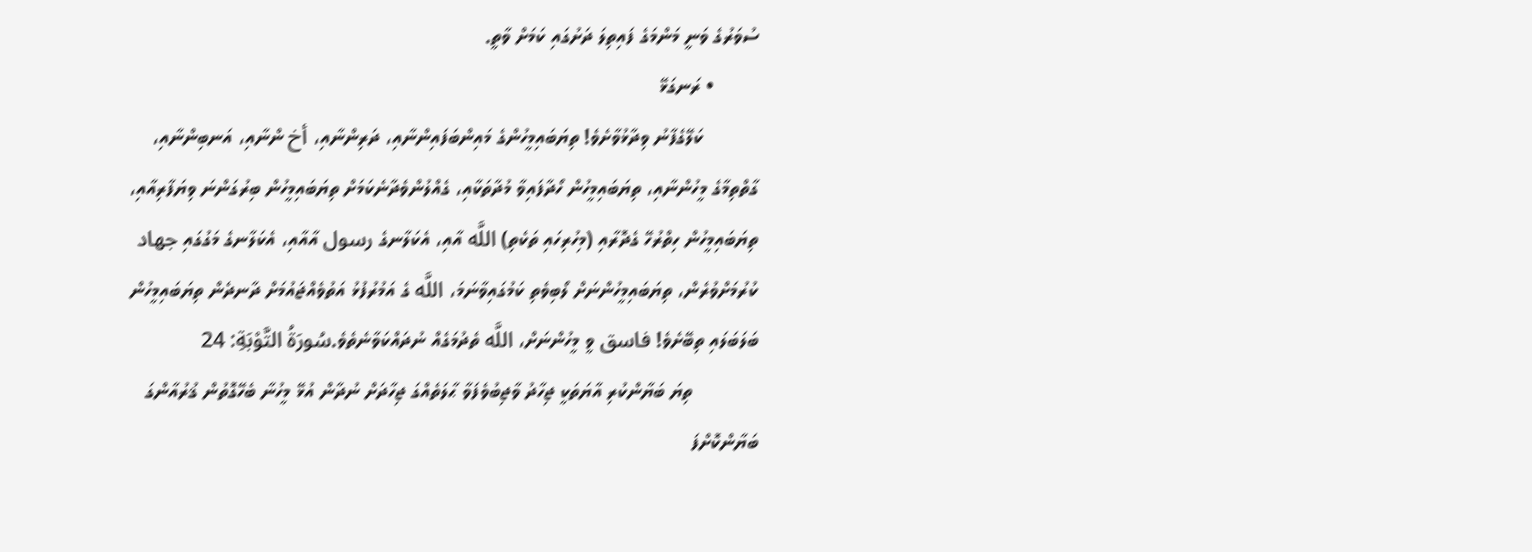ސުވަރުގެ ވަނީ މަންމަގެ ފައިތިލަ ދަށުގައި ކަމަށް ވާތީ.
        • ރަނގަޅޭ
          ކަލޭގެފާނު ވިދާޅުވާށެވެ! ތިޔަބައިމީހުންގެ މައިންބަފައިންނާއި، ދަރިންނާއި، أخ ންނާއި، އަނބިންނާއި، ގާތްތިމާގެ މީހުންނާއި، ތިޔަބައިމީހުން ހޯދާފައިވާ މުދާތަކާއި، ގެއްލުންވެދާނެކަމަށް ތިޔަބައިމީހުން ބިރުގަންނަ ވިޔަފާރިއާއި، ތިޔަބައިމީހުން ހިތްރުހޭ ގެދޮރާއި (މިހުރިހައި ތަކެތި) اللَّه އާއި، އެކަލާނގެ رسول އާއާއި، އެކަލާނގެ މަގުގައި جهاد ކުރުމަށްވުރެން، ތިޔަބައިމީހުންނަށް ލޯބިވެތި ކަމުގައިވާނަމަ، اللَّه ގެ އަމުރުފުޅު އަތުވެއްޖައުމަށް ދާނދެން ތިޔަބައިމީހުން ބަލަބަލައި ތިބޭށެވެ! فاسق ވީ މީހުންނަށް، اللَّه ތެދުމަގެއް ނުދައްކަވާނެތެވެ.سُورَةُ التَّوْبَةِ: 24
            ތިޔަ ބަޔާންކުރި އާޔަތަކީ ޖިހާދު ވާޖިބުވެފަވާ ޙާލަތެއްގަ ޖިހާދަށް ނުދާން އުޅޭ މީހުނާ ބެހޭގޮތުން ޤުރުއާންގަ ބަޔާންކޮށްފަ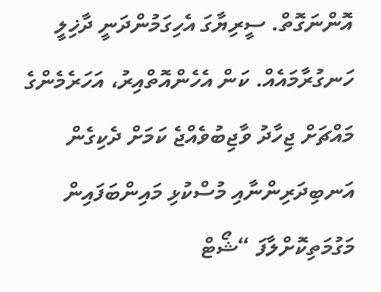އޮންނަގޮތް. ސީރިޔާގަ އެހިގަމުންދަނީ ދާޚިލީ ހަނގުރާމައެއް. ކަން އެހެންއޮތްއިރު، އަހަރެމެންގެ މައްޗަށް ޖިހާދު ވާޖިބުވެއްޖެ ކަމަށް ދެކިގެން އަނބިދަރިންނާއި މުސްކުޅި މައިންބަފައިން މަގުމަތިކޮށްލާފަ “ޝޯޓް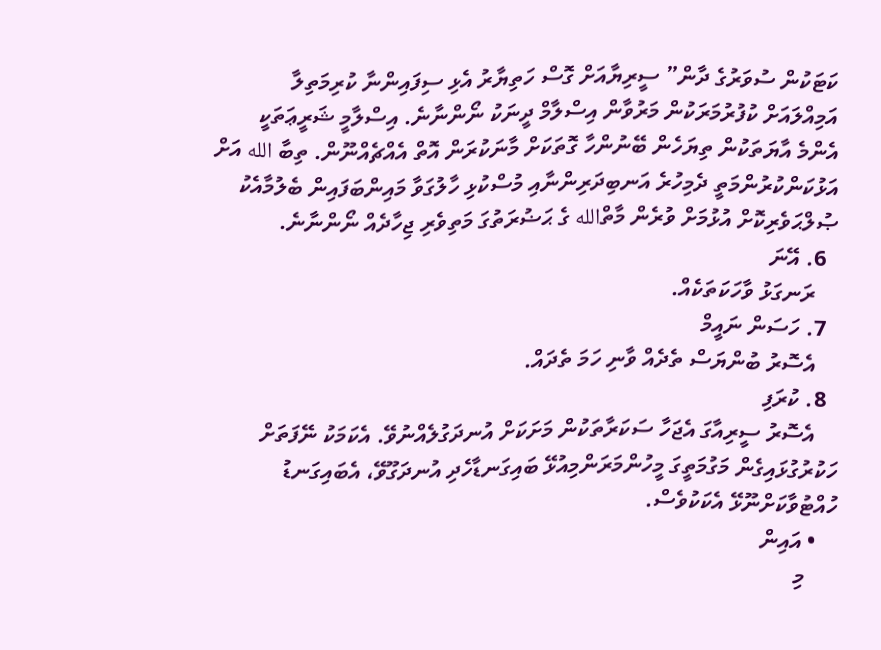ކަޓަކުން ސުވަރުގެ ދާން” ސީރިޔާއަށް ގޮސް ހަތިޔާރު އެޅި ސިފައިންނާ ކުރިމަތިލާ އަމިއްލައަށް ކުފުރުމަރަކުން މަރުވާން އިސްލާމް ދީނަކު ނޯންނާނެ. އިސްލާމީ ޝަރީޢަތަކީ އެންމެ އާޔަތަކުން ތިޔަހެން ބޭނުންހާ ގޮތަކަށް މާނަކުރަން އޮތް އެއްޗެއްނޫން. ތިބާ الله އަށް އަޅުކަންކުރުންމަތީ ދެމިހުރެ އަނބިދަރިންނާއި މުސްކުޅި ހާލުގަވާ މައިންބަފައިން ބެލުމާއެކު ޞުލްޙަވެރިކޮށް އުޅުމަށް ވުރެން މާތްالله ގެ ޙަޟުރަތުގަ މަތިވެރި ޖިހާދެއް ނޯންނާނެ.
  6. އޭނަ
    ރަނގަޅު ވާހަކަތަކެއް.
  7. ހަސަން ނައީމް
    އެސޮރު ބުންޔަސް ތެދެއް ވާނި ހަމަ ތެދައް.
  8. ކުރަފި
    އެސޮރު ސީރިއާގަ އެޖަހާ ސަކަރާތަކުން މަށަކަށް އުނދަގުލެއްނުވޭ. އެކަމަކު ނޭފަތަށް ހަކުރުގުޅައިގެން މަގުމަތީގަ މީހުންމަރަންމިއުޅޭ ބައިގަނޑާހެދި އުނދަގޫވޭ، އެބައިގަނޑު ހުއްޓުވާކަށްނޫޅޭ އެކަކުވެސް.
    • އައިން
      މި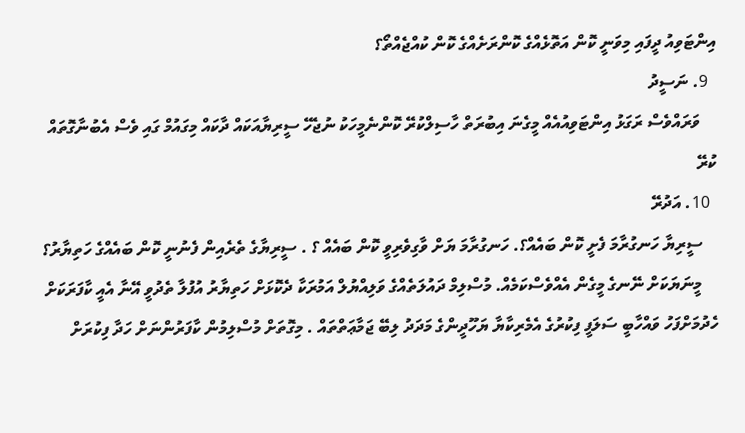އިންޓަވިއު ދީފައި މިވަނީ ކޮން އަތޮޅެއްގެ ކޮންރަށެއްގެ ކޮން ކުއްޖެއްތޯ؟
  9. ނަސީދު
    ވަރައްވެސް ރަގަޅު އިންޓަވިއުއެއް މީގެނަ އިބުރަތް ހާސިލްކުރޭ ކޮންނެމީހަކު ނުޖެހޭ ސީރިޔާއަކައް ދާކައް މިގައުމް ގައި ވެސް އެބުނާގޮތައް ކުރޭ
  10. އަދުރޭ
    ސީރިޔާ ހަނގުރާމަ ފެށީ ކޮން ބައެއް؟. ހަނގުރާމަ ޔަށް ވާގިވެރިވީ ކޮން ބައެއް ؟ . ސީރިޔާގެ ތެރެއިން ފެނުނީ ކޮން ބައެއްގެ ހަތިޔާރު؟
    މީނަޔަކަށް ނޭނގެ މީގެން އެއްވެސްކަމެއް. މުސްލިމް ދައުލަތެއްގެ ވަލިއްޔުލް އަމުރަކާ ދެކޮޅަށް ހަތިޔާރު އުފުލާ ތެދުވީ އޭނާ އެއީ ކާފަރަކަށް ހެދުމަށްފަހު ވައްހާބީ ސަލަފީ ފިކުރުގެ އެމެރިކާޔާ ޔަހޫދީންގެ މަދަދު ލިބޭ ޖަމާޢަތްތައް . މިގޮތަށް މުސްލިމުން ކާފަރުންނަށް ހަދާ ފިކުރަށް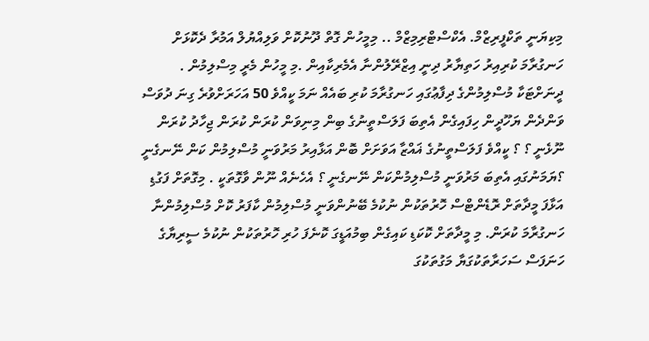މިކިޔަނީ ތަކްފީރިޒްމް. އެކްސްޓްރިމިޒްމް .. މިމީހުން ގޮތް ދޫނުކޮށް ވަލިއްޔުލް އަމުރާ ދެކޮޅަށް ހަނގުރާމަ ކުރިއިރު ހަތިޔާރު ދިނީ އިޒްރޭލުންނާ އެމެރިކާއިން .މި މީހުން މެރީ މިސްލިމުން . ދީނަށްޓަކާ މުސްލިމުންގެ ދިފާޢުގައި ހަނގުރާމަ ކުރި ބައެއް ނަމަ ކީއްވެ 50 އަހަރަށްވުރެ ގިނަ ދުވަސް ވަންދެން ޔަހޫދީން ހިފައިގެން އެތިބަ ފަލަސްތީނުގެ ބިން މިނިވަން ކުރަން ކުރަން ޖިހާދު ކުރަން ނޫޅެނީ ؟ ؟ ކީއްވެ ފަލަސްތީނުގެ ޣައްޒާ އަވަށަށް ބޮން އަޅާއިރު މަރުވަނީ މުސްލިމުން ކަން ނޭނގެނީ ؟ޔަމަނުގައި އެތިބަ މަރުވަނީ މުސްލިމުންކަން ނޭނގެނީ ؟ އެހެނެއް ނޫން ވާގޮތަކީ . މިގޮތަށް ފަގުޑި އަޅާފަ މީދާތަށް ރޮޑެންޓްސް ހޮރުތަކުން ނުކުމެ ބޭނުންވަނީ މުސްލިމުން ކާފަރު ކޮށް މުސްލިމުންނާ ހަނގުރާމަ ކުރަން. މި މީދާތަށް ކޮކަޑި ކައިގެން ބިމުއަޑީގަ ކޮނެފަ ހުރި ހޮރުތަކުން ނުކުމެ ސީރިޔާގެ ހަނަފަސް ސަހަރާތަކުގަޔާ މަގުތަކުގަ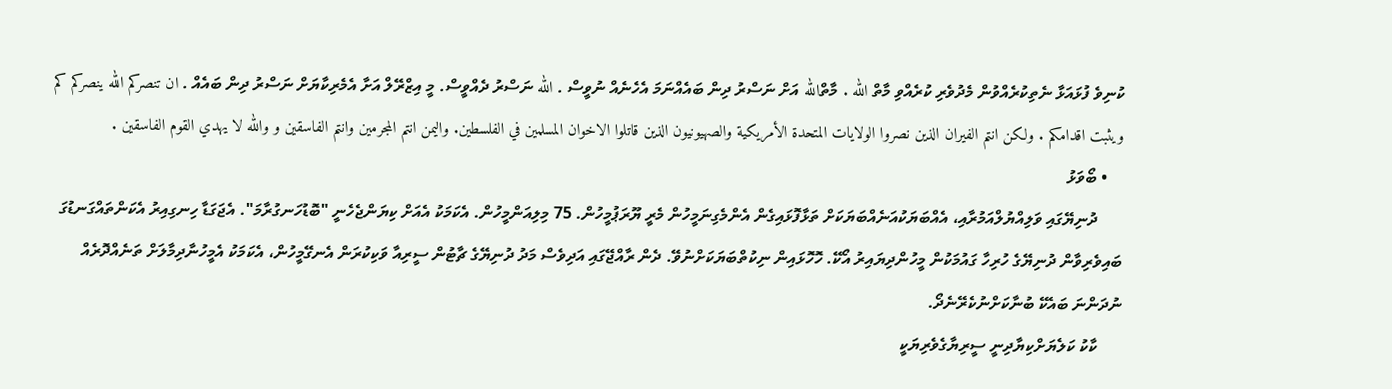ކުނިވެ ފުޅައަޅާ ނެތިކުރެއްވުން މެދުވެރި ކުރެއްވި މާތް الله . މާތްالله އަށް ނަސްރު ދިން ބައެއްނަމަ އެހެނެއް ނުވީސް . الله ނަސްރު ދެއްވީސް. މީ އިޒްރޭލް އަށާ އެމެރިކާޔަށް ނަސްރު ދިން ބައެއް . ان تنصركم الله ينصركم كم ويثبت اقدامكم . ولكن انتم الفيران الذين نصروا الولايات المتحدة الأمريكية والصهيونيون الذين قاتلوا الاخوان المسلمين في الفلسطين. واليمن انتم المجرمين وانتم الفاسقين و والله لا يهدي القوم الفاسقين .
    • ބޯވަޅު
      ދުނިޔޭގައި ވަލިއްޔުލްއަމުރާއި، އެއްބަޔަކުއަނެއްބަޔަކަށް ތަޅާފޮޅައިގެން އެންމެގިނަމީހުން މެރީ ޔޫރަޕުމީހުން. 75 މިލިއަންމީހުން. އެކަމަކު އެއަށް ކިޔަންޖެހެނީ "ބޮޑުހަނގުރާމަ". އެޖަގަޑާ ހިނގިއިރު އެކަންތައްގަނޑުގަ ބައިވެރިވާން ދުނިޔޭގެ ހުރިހާ ގައުމަކުން މީހުންދިޔައިރު އޯކޭ. ހޮހޮޅައިން ނިކުތްބަޔަކަށްނުވޭ. ދެން ރާއްޖޭގައި އަދިވެސް މަދު ދުނިޔޭގެ ޗާޓުން ސީރިއާ ވަކިކުރަން އެނގޭމީހުން، އެކަމަކު އެމީހުނާދިމާލަށް ތަނެއްދޮރެއް ނުދަންނަ ބައެކޭ ބުނާކަށްނުކެރޭނެދޯ.
      ކާކު ކަލެޔަށްކިޔާދިނީ ސީރިޔާގެވެރިޔަކީ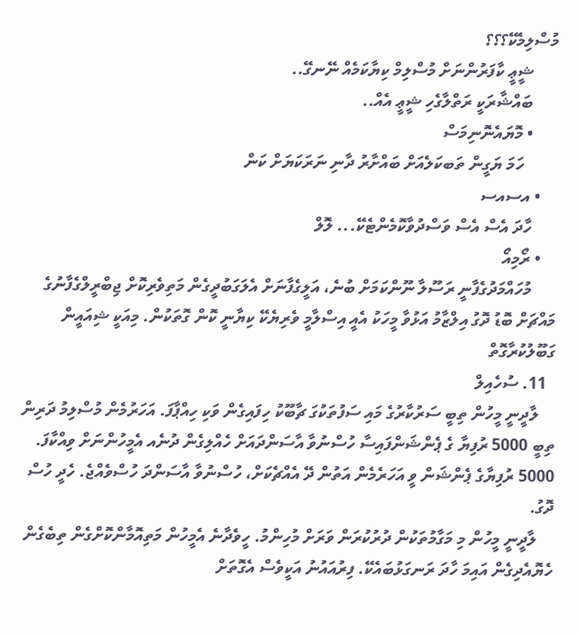މުސްލިމެކޭ؟؟؟
      ޝީޢީ ކާފަރުންނަށް މުސްލިމް ކިޔާކަމެއް ނޭނގޭ..
      ބައްޝާރަކީ ރަތްލާގެހި ޝީޢީ އެއް..
      • މޮޔައެނޮނިމަސް
        ހަމަ ޔަގީން ތަބކަލެއަށް ބައްށާރު ދާނި ނަރަކަޔަށް ކަން
    • އސއސ
      ހާދަ އެސް އެސް ވަސްދުވާކޮމެންޓެކޭ... ލޮލް
    • ރޯމިއޯ
      މުހައްމަދުގެފާނީ ރަސޫލާ ނޫންކަމަށް ބުނެ، އަލީގެފާނަށް އެލަގަބުދީގެން މަތިވެރިކޮށް ޖިބްރީލްގެފާނުގެ މައްޗަށް ބޮޑު ދޮގު އިލްޒާމު އަޅުވާ މީހަކު އެއީ އިސްލާމީ ވެރިޔެކޭ ކިޔާނީ ކޮން ގޮތަކުން. މިއަކީ ޝިއައީން ގަބޫލުކުރާގޮތް
  11. ސުހެއިލް
    ލާދީނީ މީހުން ތިބީ ސަރުކާރުގެ މައި ސަފުތަކުގަ ޗާބޫކު ހިފައިގެން ވަކި ހިއްޕާފަ. އަހަރުމެން މުސްލިމު ދަރިން ތިބީ 5000 ރުފިޔާ ގެ ޕެންޝަންފައިސާ ހުސްނުވާ އާސަންދައަށް ހެއްލިގެން ދުނެއ އެމީހުންނަށް ވިއްކާފަ. 5000 ރުފިޔާގެ ޕެންޝަން ވީ އަހަރެމެން އަތުން ދޭ އެއްޗެކަށް، ހުސްނުވާ އާސަންދަ ހުސްވެއްޖެ. ހެދީ ހުސް ދޮގު.
    ލާދީނީ މީހުން މި މަގާމުތަކުން ދުރުކުރަން ވަރަށް މުހިންމު. ހީވެދާނެ އެމީހުން މަތިއޮމާންކޮށްގެން ތިބެގެން ހެޔޮއެދިގެން އައިމަ ހާދަ ރަނގަޅުބައެކޭ. ފިރުއައުނު އަކީވެސް އެގޮތަށް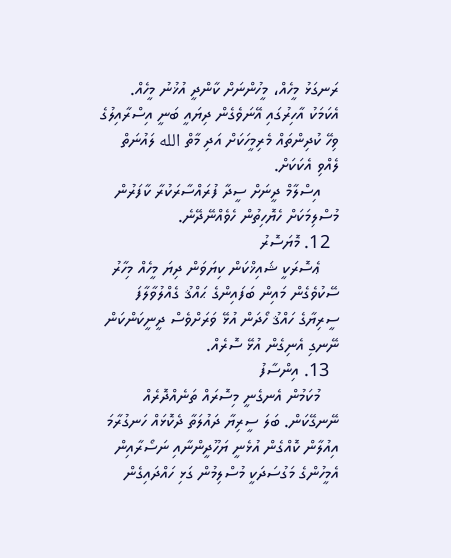ރަނގަޅު މީހެއް، މީހުންނަށް ކާންދީ އުޚުނު މީހެއް. އެކަމަކު އާހިރުގައި އޭނަވެގެން ދިޔައީ ބަނީ އިސްރާއިލުގެ ވިހޭ ކުދިންތައް މެރިމީހަކަށް އަދި މާތް الله ލައުނަތް ލެއްވި އެކަކަށް.
    އިސްލާމް ދީނަށް ސީދާ ފުރައްސާރަކުރާ ކާފަރުން މުސްލިމަކަށް ހެޔޮހިތުން ހެވެއްނޭދޭނެ.
  12. މޮޔަސޮރު
    ޢެސޮރަކީ ޝައިޚްކަން ކިޔަވަން ދިޔަ މީހެއް މިހާރު ސޭކުވެގެން މައިން ބަފައިންގެ ޙައްޤު ގެއްލުވާލާފަ ސީރިޔާގެ ހައްޤު ހޯދަން އުޅޭ ވަރަށްވެސް ދީނީކަންކަން ނޭނގި އެނިގެން އުޅޭ ސޮރެއް.
  13. އިންސާފު
    މުކަމުން އެނގެނީ މިސޮރައް ތަނެއްދޮރެއް ނޭނގޭކަން. ބަލަ ސީރިޔާ ދައުލަތާ ދެކޮޅައް ހަނގުރާމަ އިއުލާން ކޮއްގެން އުޅެނީ ޔަހޫދީންނާއި ނަސޯރާއިން އެމީހުންގެ މަގުސަދަކީ މުސްލިމުން ގަޅި ހައްދައިގެން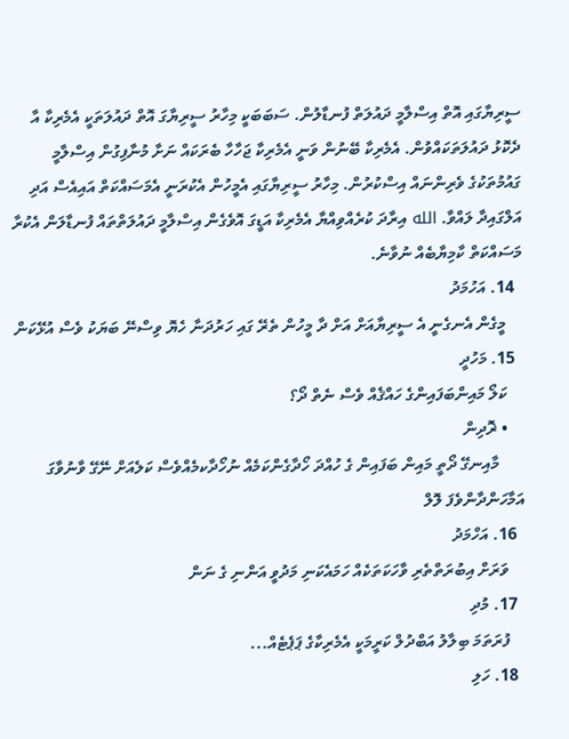ސީރިޔާގައި އޮތް އިސްލާމީ ދައުލަތް ފުނޑާލުން. ސަބަބަކީ މިހާރު ސީރިޔާގަ އޮތް ދައުލަތަކީ އެމެރިކާ އާ ދެކޮޅު ދައުލަތަކައްވުން. އެމެރިކާ ބޭނުން ވަނީ އެމެރިކާ ޖަހާހާ ބެރަކައް ނަށާ މުނާފިގުން އިސްލާމީ ގައުމުތަކުގެ ވެރިންނައް އިސްކުރުން. މިހާރު ސީރިޔާގައި އެމީހުން އެކުރަނީ އެމަސައްކަތް އައިއެސް އަދި އަލްގައިދާ ލައްވާ. الله އިރާދަ ކުރެއްވިއްޔާ އެމެރިކާ އަޑީގަ އޮވެގެން އިސްލާމީ ދައުލަތްތައް ފުނޑާލަން އެކުރާ މަސައްކަތް ކާމިޔާބެއް ނުވާނެ.
  14. އަހުމަދު
    މީގެން އެނގެނީ އެ ސީރިޔާއަށް އަށް ދާ މީހުން ތެރޭ ގައި ހަރުދަނާ ހެޔޮ ވިސްނޭ ބަޔަކު ވެސް އުޅޭކަން
  15. މަހުދީ
    ކަލޯ މައިންބަފައިންގެ ހައްޤެއް ވެސް ނެތް ދޯ؟
    • ޜޮދިން
      މާއިނގޭ ދޯތީ މައިން ބަފައިން ގެ ހުއްދަ ހޯދާގެންކަމެއް ނުހޯދާކމެއްވެސް ކަލެއަށް ނޭގޭ ވާނުވާގަ އަމާހަންދާންވެފަ ލޮލް
  16. އަހްމަދު
    ވަރަށް އިބުރަތްތެރި ވާހަކަތަކެއް ހަމައެކަނި މަދުވީ އަންނި ގެ ނަން
  17. މުދި
    ފުރަތަމަ ބިލާލު އަބްދުލް ކަރީމަކީ އެމެރިކާގެ ޕަޕެޓެއް...
  18. ހަލި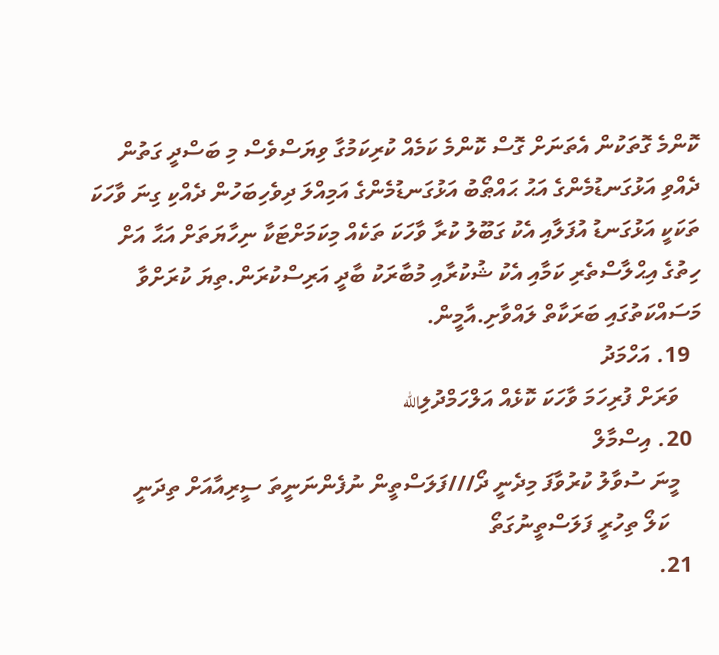ކޮންމެ ގޮތަކުން އެތަނަށް ގޮސް ކޮންމެ ކަމެއް ކުރިކަމުގާ ވިޔަސްވެސް މި ބަސްދީ ގަތުން ދެއްވި އަޅުގަނޑުމެންގެ އަޙު ޙައްޠޯބު އަޅުގަނޑުމެންގެ އަމިއްލަ ދިވެހިބަހުން ދެއްކި ގިނަ ވާހަކަ ތަކަކީ އަޅުގަނޑު އުފަލާއި އެކު ގަބޫލު ކުރާ ވާހަކަ ތަކެއް މިކަމަށްޓަކާ ނިހާޔަތަށް އަޙާ އަށް ހިތުގެ އިޙްލާސްތެރި ކަމާއި އެކު ޝުކުރާއި މުބާރަކު ބާދީ އަރިސްކުރަން.ތިޔަ ކުރަށްވާ މަސައްކަތުގައި ބަރަކާތް ލައްވާށި.އާމީން.
  19. އަހްމަދު
    ވަރަށް ފުރިހަމަ ވާހަކަ ކޮޅެއް އަލްހަމްދުލިالله
  20. އިސްމާލް
    މީނަ ސުވާލު ކުރުވާފަ މިދެނީ ދޯ///ފަލަސްތީން ނުފެންނަނީތަ ސީރިއާއަށް ތިދަނީ
      ކަލޯ ތިހުރީ ފަލަސްތީނުގަތޯ
  21.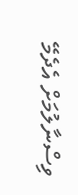ވިސްނާލުމަށް އެދެމޭ